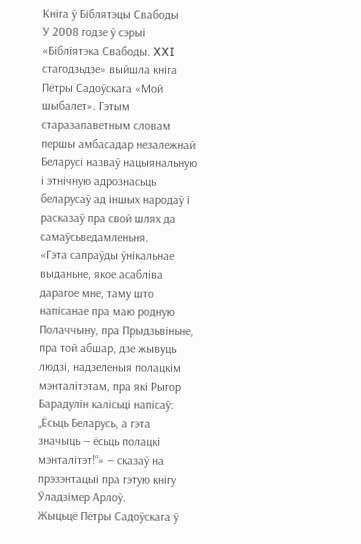Кніга ў Біблятэцы Свабоды
У 2008 годзе ў сэрыі «Бібліятэка Свабоды. XXI стагодзьдзе» выйшла кніга Пётры Садоўскага «Мой шыбалет». Гэтым старазапаветным словам першы амбасадар незалежнай Беларусі назваў нацыянальную і этнічную адрознасьць беларусаў ад іншых народаў і расказаў пра свой шлях да самаўсьведамленьня.
«Гэта сапраўды ўнікальнае выданьне, якое асабліва дарагое мне, таму што напісанае пра маю родную Полаччыну, пра Прыдзьвіньне, пра той абшар, дзе жывуць людзі, надзеленыя полацкім мэнталітэтам, пра які Рыгор Барадулін калісьці напісаў: „Ёсьць Беларусь, а гэта значыць — ёсьць полацкі мэнталітэт!“» — сказаў на прэзэнтацыі пра гэтую кнігу Ўладзімер Арлоў.
Жыцьцё Пётры Садоўскага ў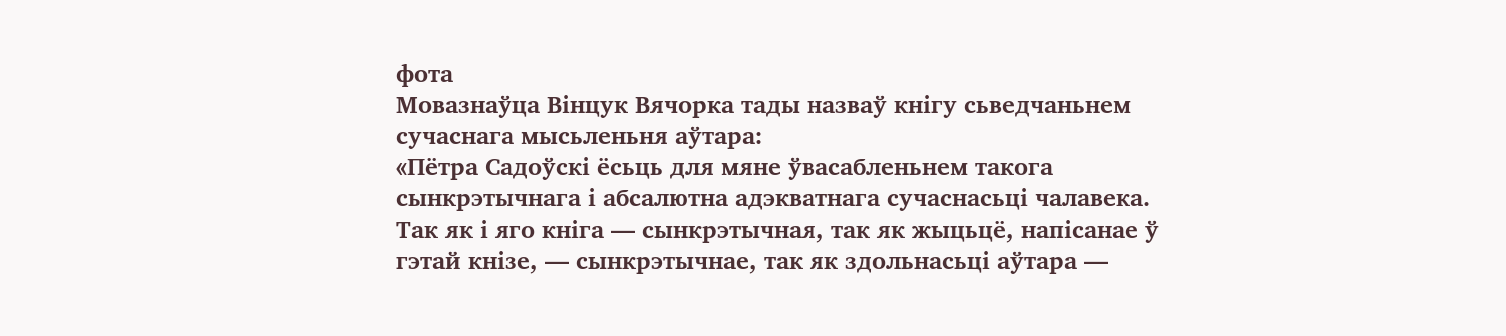фота
Мовазнаўца Вінцук Вячорка тады назваў кнігу сьведчаньнем сучаснага мысьленьня аўтара:
«Пётра Садоўскі ёсьць для мяне ўвасабленьнем такога сынкрэтычнага і абсалютна адэкватнага сучаснасьці чалавека. Так як і яго кніга — сынкрэтычная, так як жыцьцё, напісанае ў гэтай кнізе, — сынкрэтычнае, так як здольнасьці аўтара —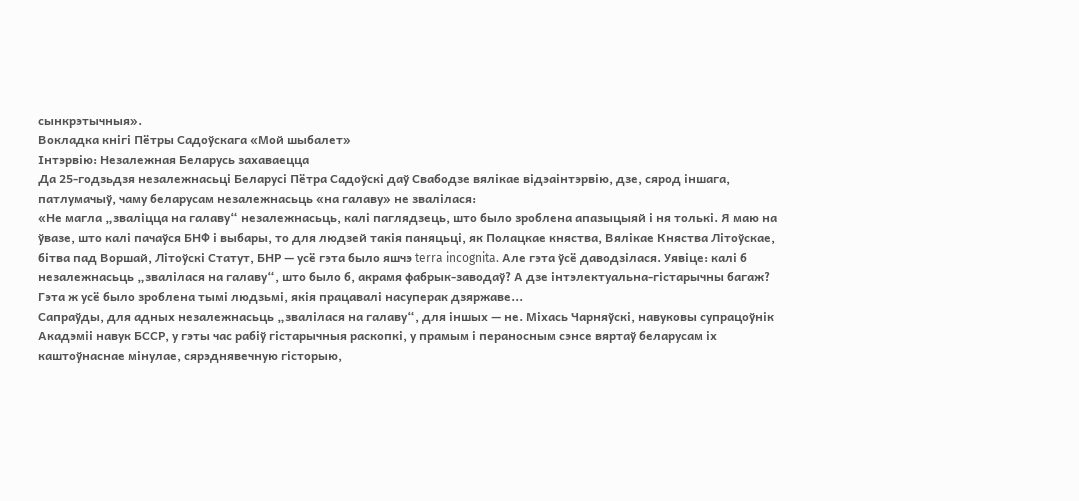сынкрэтычныя».
Вокладка кнігі Пётры Садоўскага «Мой шыбалет»
Інтэрвію: Незалежная Беларусь захаваецца
Да 25-годзьдзя незалежнасьці Беларусі Пётра Садоўскі даў Свабодзе вялікае відэаінтэрвію, дзе, сярод іншага, патлумачыў, чаму беларусам незалежнасьць «на галаву» не звалілася:
«Не магла „зваліцца на галаву“ незалежнасьць, калі паглядзець, што было зроблена апазыцыяй і ня толькі. Я маю на ўвазе, што калі пачаўся БНФ і выбары, то для людзей такія паняцьці, як Полацкае княства, Вялікае Княства Літоўскае, бітва пад Воршай, Літоўскі Статут, БНР — усё гэта было яшчэ terra incognita. Але гэта ўсё даводзілася. Уявіце: калі б незалежнасьць „звалілася на галаву“, што было б, акрамя фабрык-заводаў? А дзе інтэлектуальна-гістарычны багаж? Гэта ж усё было зроблена тымі людзьмі, якія працавалі насуперак дзяржаве...
Сапраўды, для адных незалежнасьць „звалілася на галаву“, для іншых — не. Міхась Чарняўскі, навуковы супрацоўнік Акадэміі навук БССР, у гэты час рабіў гістарычныя раскопкі, у прамым і пераносным сэнсе вяртаў беларусам іх каштоўнаснае мінулае, сярэднявечную гісторыю,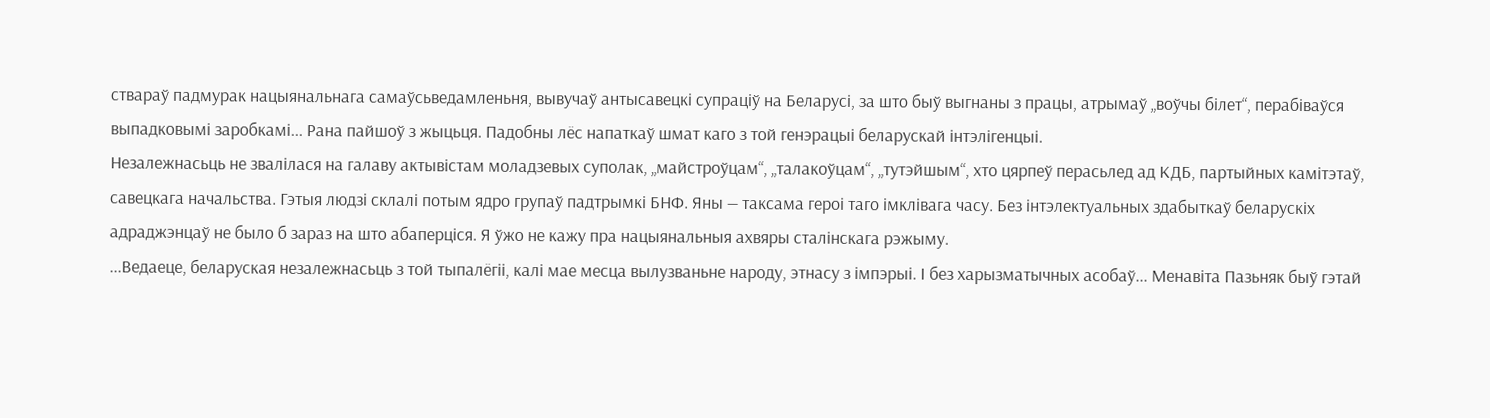ствараў падмурак нацыянальнага самаўсьведамленьня, вывучаў антысавецкі супраціў на Беларусі, за што быў выгнаны з працы, атрымаў „воўчы білет“, перабіваўся выпадковымі заробкамі... Рана пайшоў з жыцьця. Падобны лёс напаткаў шмат каго з той генэрацыі беларускай інтэлігенцыі.
Незалежнасьць не звалілася на галаву актывістам моладзевых суполак, „майстроўцам“, „талакоўцам“, „тутэйшым“, хто цярпеў перасьлед ад КДБ, партыйных камітэтаў, савецкага начальства. Гэтыя людзі склалі потым ядро групаў падтрымкі БНФ. Яны — таксама героі таго імклівага часу. Без інтэлектуальных здабыткаў беларускіх адраджэнцаў не было б зараз на што абаперціся. Я ўжо не кажу пра нацыянальныя ахвяры сталінскага рэжыму.
...Ведаеце, беларуская незалежнасьць з той тыпалёгіі, калі мае месца вылузваньне народу, этнасу з імпэрыі. І без харызматычных асобаў... Менавіта Пазьняк быў гэтай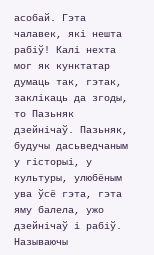асобай. Гэта чалавек, які нешта рабіў! Калі нехта мог як кунктатар думаць так, гэтак, заклікаць да згоды, то Пазьняк дзейнічаў. Пазьняк, будучы дасьведчаным у гісторыі, у культуры, улюбёным ува ўсё гэта, гэта яму балела, ужо дзейнічаў і рабіў. Называючы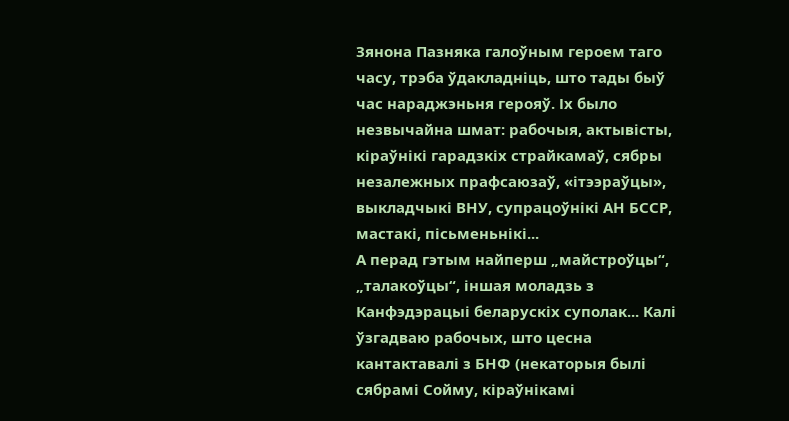Зянона Пазняка галоўным героем таго часу, трэба ўдакладніць, што тады быў час нараджэньня герояў. Іх было незвычайна шмат: рабочыя, актывісты, кіраўнікі гарадзкіх страйкамаў, сябры незалежных прафсаюзаў, «ітээраўцы», выкладчыкі ВНУ, супрацоўнікі АН БССР, мастакі, пісьменьнікі...
А перад гэтым найперш „майстроўцы“, „талакоўцы“, іншая моладзь з Канфэдэрацыі беларускіх суполак... Калі ўзгадваю рабочых, што цесна кантактавалі з БНФ (некаторыя былі сябрамі Сойму, кіраўнікамі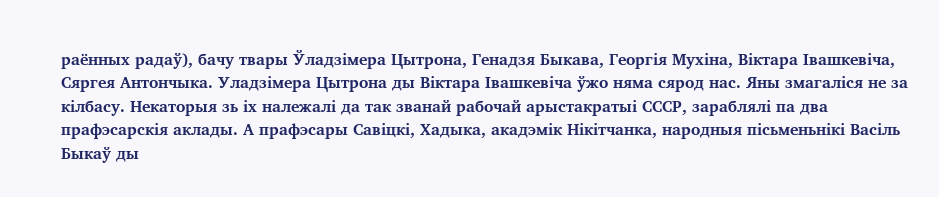раённых радаў), бачу твары Ўладзімера Цытрона, Генадзя Быкава, Георгія Мухіна, Віктара Івашкевіча, Сяргея Антончыка. Уладзімера Цытрона ды Віктара Івашкевіча ўжо няма сярод нас. Яны змагаліся не за кілбасу. Некаторыя зь іх належалі да так званай рабочай арыстакратыі СССР, зараблялі па два прафэсарскія аклады. А прафэсары Савіцкі, Хадыка, акадэмік Нікітчанка, народныя пісьменьнікі Васіль Быкаў ды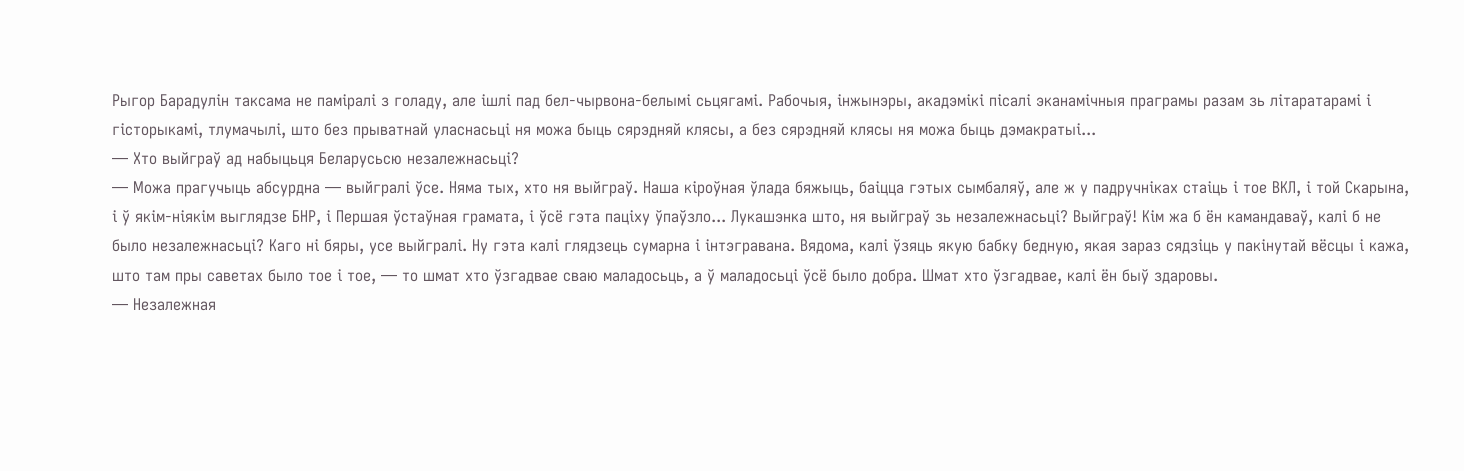Рыгор Барадулін таксама не паміралі з голаду, але ішлі пад бел-чырвона-белымі сьцягамі. Рабочыя, інжынэры, акадэмікі пісалі эканамічныя праграмы разам зь літаратарамі і гісторыкамі, тлумачылі, што без прыватнай уласнасьці ня можа быць сярэдняй клясы, а без сярэдняй клясы ня можа быць дэмакратыі...
— Хто выйграў ад набыцьця Беларусьсю незалежнасьці?
— Можа прагучыць абсурдна — выйгралі ўсе. Няма тых, хто ня выйграў. Наша кіроўная ўлада бяжыць, баіцца гэтых сымбаляў, але ж у падручніках стаіць і тое ВКЛ, і той Скарына, і ў якім-ніякім выглядзе БНР, і Першая ўстаўная грамата, і ўсё гэта паціху ўпаўзло... Лукашэнка што, ня выйграў зь незалежнасьці? Выйграў! Кім жа б ён камандаваў, калі б не было незалежнасьці? Каго ні бяры, усе выйгралі. Ну гэта калі глядзець сумарна і інтэгравана. Вядома, калі ўзяць якую бабку бедную, якая зараз сядзіць у пакінутай вёсцы і кажа, што там пры саветах было тое і тое, — то шмат хто ўзгадвае сваю маладосьць, а ў маладосьці ўсё было добра. Шмат хто ўзгадвае, калі ён быў здаровы.
— Незалежная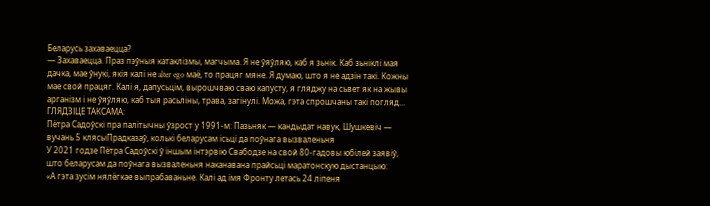Беларусь захаваецца?
— Захаваецца. Праз пэўныя катаклізмы, магчыма. Я не ўяўляю, каб я зьнік. Каб зьніклі мая дачка, мае ўнукі, якія калі не alter ego маё, то працяг мяне. Я думаю, што я не адзін такі. Кожны мае свой працяг. Калі я, дапусьцім, вырошчваю сваю капусту, я гляджу на сьвет як на жывы арганізм і не ўяўляю, каб тыя расьліны, трава, загінулі. Можа, гэта спрошчаны такі погляд...
ГЛЯДЗІЦЕ ТАКСАМА:
Пётра Садоўскі пра палітычны ўзрост у 1991-м: Пазьняк — кандыдат навук, Шушкевіч — вучань 5 клясыПрадказаў, колькі беларусам ісьці да поўнага вызваленьня
У 2021 годзе Пётра Садоўскі ў іншым інтэрвію Свабодзе на свой 80-гадовы юбілей заявіў, што беларусам да поўнага вызваленьня наканавана прайсьці маратонскую дыстанцыю:
«А гэта зусім нялёгкае выпрабаваньне. Калі ад імя Фронту летась 24 ліпеня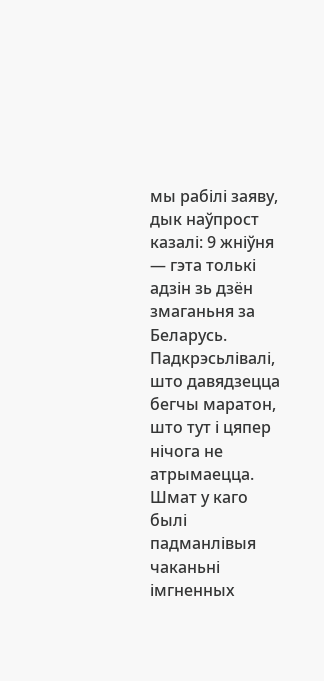мы рабілі заяву, дык наўпрост казалі: 9 жніўня — гэта толькі адзін зь дзён змаганьня за Беларусь. Падкрэсьлівалі, што давядзецца бегчы маратон, што тут і цяпер нічога не атрымаецца. Шмат у каго былі падманлівыя чаканьні імгненных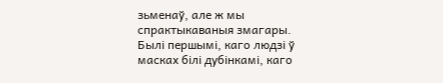зьменаў, але ж мы спрактыкаваныя змагары. Былі першымі, каго людзі ў масках білі дубінкамі, каго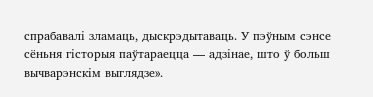спрабавалі зламаць, дыскрэдытаваць. У пэўным сэнсе сёньня гісторыя паўтараецца — адзінае, што ў больш вычварэнскім выглядзе».